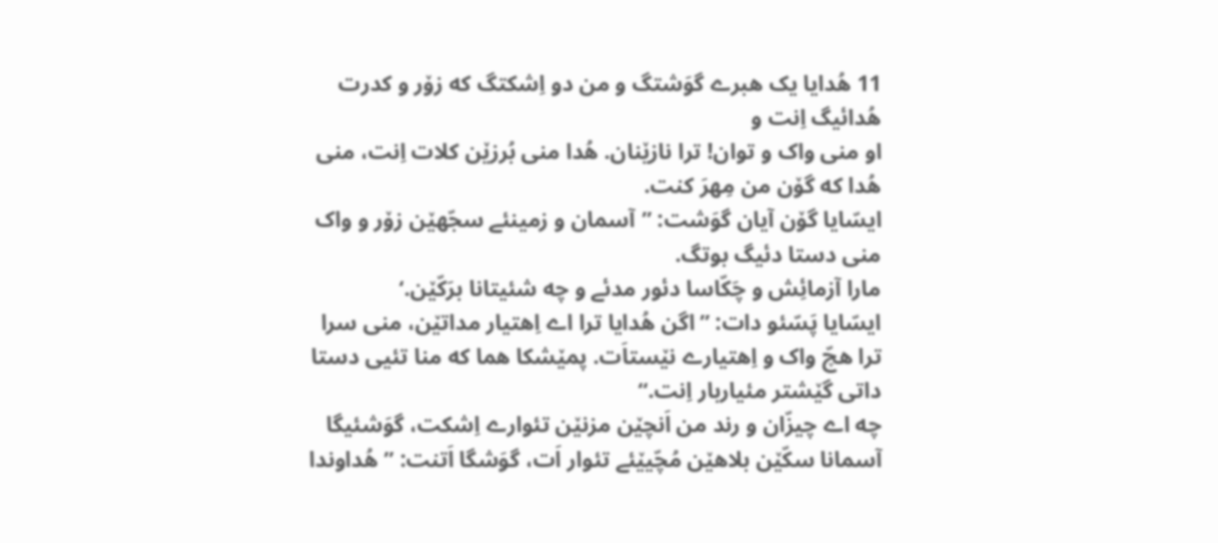11 هُدایا یک هبرے گوَشتگ و من دو اِشکتگ که زۆر و کدرت هُدائیگ اِنت و
او منی واک و توان! ترا نازێنان. هُدا منی بُرزێن کلات اِنت، منی هُدا که گۆن من مِهرَ کنت.
ایسّایا گۆن آیان گوَشت: ”آسمان و زمینئے سجّهێن زۆر و واک منی دستا دئیگ بوتگ.
مارا آزمائِش و چَکّاسا دئور مدئے و چه شئیتانا برَکّێن.‘
ایسّایا پَسّئو دات: ”اگن هُدایا ترا اے اِهتیار مداتێن، منی سرا ترا هچّ واک و اِهتیارے نێستاَت. پمێشکا هما که منا تئیی دستا داتی گێشتر مئیاربار اِنت.“
چه اے چیزّان و رند من اَنچێن مزنێن تئوارے اِشکت، گوَشئیگا آسمانا سکّێن بلاهێن مُچّیێئے تئوار اَت، گوَشگا اَتنت: ”هُداوندا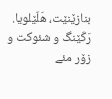بنازێنێت، هَلّێلویا. رَکّێنگ و شئوکت و زۆر مئے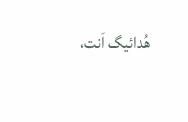هُدائیگ اَنت،